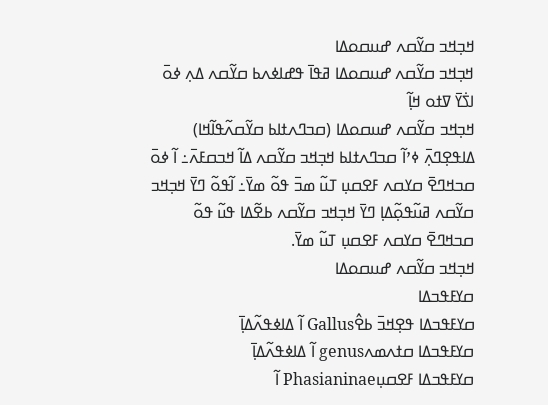ߞߏ߲ߞߏ ߛߌ߬ߛߍ ߝߎߛߋߡߊ
ߞߏ߲ߞߏ ߛߌ߬ߛߍ ߝߎߛߋߡߊ ߥߟߊ߫ ߟߝߊߦߍߕ ߛߌ߬ߛߍ ߡߍ߲ ߦߋ߫ ߊߖ߭ߌ߫ ߜߙߋ ߞߊ߲߬
ߞߏ߲ߞߏ ߛߌ߬ߛߍ ߝߎߛߋߡߊ (ߛߏߣߍߙߊߕ ߛߌ߬ߛߍ߬ߟߊ߬ߞߊ) ߡߊߟߐ߲ߣߍ߲߫ ߦߴߊ߬ ߛߏߣߍߙߊߕ ߞߏ߲ߞߏ ߛߌ߬ߛߍ ߡߊ߬ ߞߏߛߓߍ߫߸ ߊ߬ ߦߋ߫ ߛߏߞߣߐ߫ ߛߌߛߍ ߓߐߛߎ߲ ߠߎ߬ ߘߏ߫ ߟߋ߬ ߘߌ߫߸ ߊ߬ߟߋ߬ ߣߌ߫ ߞߏ߲ߞߏ ߛߌ߬ߛߍ ߥߎ߬ߟߋ߲߬ߡߊ߲ ߣߌ߫ ߞߏ߲ߞߏ ߛߌ߬ߛߍ ߕߐ߬ߡߊ ߟߎ߬ ߟߋ߬ ߛߏߞߣߐ߫ ߛߌߛߍ ߓߐߛߎ߲ ߠߎ߬ ߘߌ߫.
ߞߏ߲ߞߏ ߛߌ߬ߛߍ ߝߎߛߋߡߊ
ߛߌߓߟߏߡߊ
ߛߌߓߟߏߡߊ ߟߐ߲ߞߏ߫ ߕߐ߮Gallus ߊ߬ ߡߊߦߟߍ߬ߡߊ߲߫
ߛߌߓߟߏߡߊ ߛߙߍߘߍgenus ߊ߬ ߡߊߦߟߍ߬ߡߊ߲߫
ߛߌߓߟߏߡߊ ߓߐߛߎ߲Phasianinae ߊ߬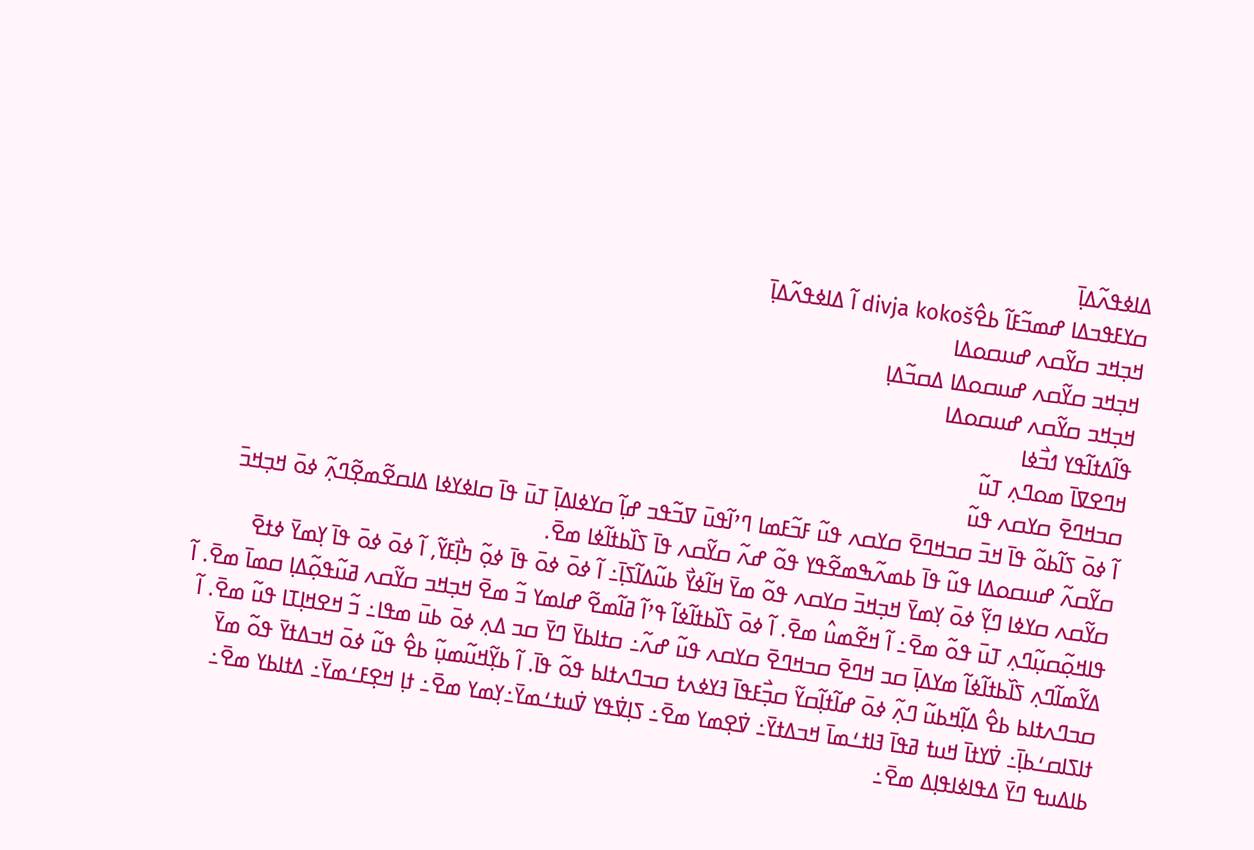ߡߊߦߟߍ߬ߡߊ߲߫
ߛߌߓߟߏߡߊ ߝߘߏ߬ߓߊ߬ ߕߐ߮divja kokoš ߊ߬ ߡߊߦߟߍ߬ߡߊ߲߫
ߞߏ߲ߞߏ ߛߌ߬ߛߍ ߝߎߛߋߡߊ
ߞߏ߲ߞߏ ߛߌ߬ߛߍ ߝߎߛߋߡߊ ߡߛߏ߬ߡߊ߲
ߞߏ߲ߞߏ ߛߌ߬ߛߍ ߝߎߛߋߡߊ
ߟߊ߬ߡߙߊ߬ߟߌ ߗߏ߯ߦߊ
ߞߣߐߜߊ߫ ߘߋߣߍ߲ ߠߎ߬
ߛߏߞߣߐ߫ ߛߌߛߍ ߟߎ߬
ߊ߬ ߦߋ߫ ߖߊ߬ߕߋ߬ ߟߊ߫ ߞߏ߫ ߛߏߞߣߐ߫ ߛߌߛߍ ߟߎ߬ ߓߏ߬ߓߘߊ ߣߴߊ߬ߟߎ߫ ߜߏ߬ߟߏ ߝߊ߲߬ ߛߌߦߊߡߊ߲߫ ߠߎ߫ ߟߊ߫ ߛߊߦߌߦߊ ߡߊߛߐ߬ߘߐ߲߬ߣߍ߲߬ ߦߋ߫ ߞߏ߲ߞߏ߫ ߛߌ߬ߛߍ߬ ߝߎߛߋߡߊ ߟߎ߬ ߟߊ߫ ߕߘߍ߬ߒߘߐ߬ߟߌ ߟߋ߬ ߝߍ߬ ߛߌ߬ߛߍ ߟߊ߫ ߖߊ߰ߕߙߊ߬ߦߊ ߘߐ߫.
ߛߌ߬ߛߍ ߛߌߦߊ ߣߌ߲߬ ߦߋ߫ ߌ߲ߘߌ߫ ߞߏ߲ߞߏ߫ ߛߌߛߍ ߟߋ߬ ߘߌ߫ ߞߊ߬ߦߌ߯ ߕߎ߬ߡߊ߬ߖߊ߲߫߸ ߊ߬ ߦߋ߫ ߦߋ߫ ߟߊ߫ ߦߋ߲߬ ߤߊ߲߯ߓߌ߬, ߊ߬ ߦߋ߫ ߦߋ߫ ߟߊ߫ ߌ߲ߘߌ߫ ߦߙߐ߫ ߟߊߞߋ߲߬ߛߎ߲߬ߣߍ߲ ߠߎ߫ ߟߋ߬ ߘߐ߫߸ ߊ߬ ߞߐ߬ߘߎ߮ ߘߐ߫. ߊ߬ ߦߋ߫ ߖߊ߰ߕߙߊ߬ߦߊ߬ ߟߴߊ߬ ߥߊ߬ߘߐ߬ ߝߊߘߌ ߏ߬ ߘߐ߫ ߞߏ߲ߞߏ ߛߌ߬ߛߍ ߥߎ߬ߟߋ߲߬ߡߊ߲ ߛߘߊ߫ ߘߐ߫. ߊ߬ ߡߌ߬ߘߊ߬ߣߍ߲ ߖߊ߰ߕߙߊ߬ߦߊ߬ ߘߌߡߊ߲߫ ߛߏ ߞߣߐ߫ ߛߏߞߣߐ߫ ߛߌߛߍ ߟߎ߬ ߝߍ߬߸ ߛߙߊߕߌ߫ ߣߌ߫ ߛߏ ߡߍ߲ ߦߋ߫ ߕߎ߫ ߘߟߊ߸ ߏ߬ ߞߐߞߊ߲ߠߊ ߟߎ߬ ߘߐ߫. ߊ߬ ߛߏߣߍߙߊߕ ߕߐ߮ ߡߊ߲߬ߞߕߎ߬ ߣߍ߲߬ ߦߋ߫ ߝߊ߬ߙߊ߲߬ߛߌ߬ ߛߏ߲߯ߓߟߊ߫ ߔߌߦߍߙ ߛߏߣߍߙߊߕ ߟߋ߬ ߟߊ߫. ߊ߬ ߕߌ߲߬ߞߎ߬ߘߎ߲߬ ߕߐ߮ ߟߎ߬ ߦߋ߫ ߞߏߡߙߌ߫ ߟߋ߬ ߘߌ߫ ߙߊߖߊߛߑߕߊ߲߫߸ ߜ߭ߌߙߊ߫ ߞߎߙ ߥߟߊ߫ ߔߊߙߑߘߊ߫ ߞߏߡߙߌ߫߸ ߜ߭ߐ߲ߘߌ ߘߐ߫߸ ߖߊ߲ߜ߭ߟߌ ߜ߭ߎߙߑߘߌ߫߸ߌ߲ߘߌ ߘߐ߫߸ ߙߊ߲ ߞߐ߲ߓߑߘߌ߫߸ ߡߙߊߕߌ ߘߐ߫߸ ߕߊߡߎߟ ߣߌ߫ ߡߟߊߦߊߟߊ߲ߡ ߘߐ߫߸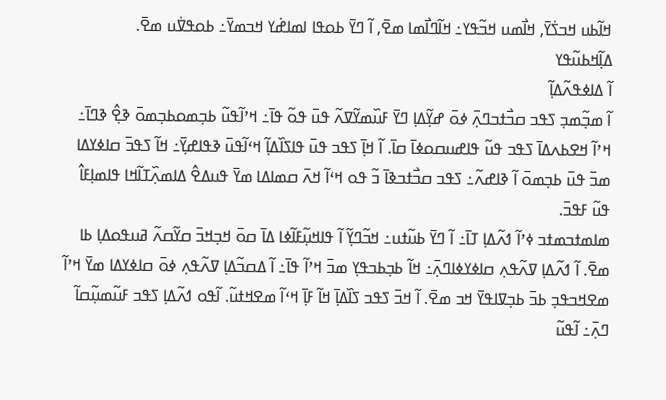ߞߊ߬ߕߎ ߞߏߖ߭ߌ߫, ߞߊ߯ߘߎ ߞߏ߬ߟߌ߸ ߞߊ߬ߣߊ߯ߘߊ ߘߐ߫, ߊ߬ ߣߌ߫ ߕߋߟߊ ߊߘߊߝ߭ߌ ߞߏߘߌ߫߸ ߕߋߟߜ߭ߎ ߘߐ߫.
ߡߊ߲߬ߞߕߎ߬ߟߌ
ߊ߬ ߡߊߦߟߍ߬ߡߊ߲߬
ߊ߬ ߘߏ߲߬ߘߏ߲ ߖߟߏ ߛߏ߯ߙߏߣߍ߲߫ ߦߋ߫ ߝߌ߲߬ߡߊ߲ ߣߌ߫ ߓߎ߰ߘߌ߬ߜߍ߬ ߟߎ߫ ߟߋ߬ ߟߊ߫߸ ߞߴߊ߬ߟߎ߬ ߕߏ߲ߘߋߕߏ߲ߘߋ߫ ߢߐ߲߮ ߢߣߊ߫߸ ߞߴߊ߬ ߞߐߕߍߡߊ߫ ߖߟߏ ߟߎ߬ ߟߊߝߎߛߋߦߊ߫ ߛߊ߫. ߊ߬ ߞߊ߲߫ ߖߟߏ ߟߎ߫ ߟߊߖߊ߰ߡߊ߲߬ ߞߵߊ߬ߟߎ߫ ߢߟߊߝߌ߲߫߸ ߞߊ߬ ߖߟߏ߫ ߛߊߦߌߡߊ ߘߏ߫ ߟߎ߫ ߕߏ߲ߘߋ߫ ߊ߬ ߢߊߝߍ߬߸ ߖߟߏ ߛߏ߯ߙߏߢߊ߫ ߏ߬ ߟߋ ߞߵߊ߬ ߞߍ߫ ߛߘߊߡߊ ߘߌ߫ ߟߎߡߐ߮ ߡߊߘߍ߲߰ߠߊ߬ߞߊ ߟߊߘߊ߲ߓߊ߮ ߟߎ߬ ߓߟߏ߫.
ߘߊߘߙߏߘߙߏ ߦߴߊ߬ ߗߍ߬ߡߊ߲ ߠߊ߫߸ ߊ߬ ߣߌ߫ ߕߎ߬ߙߎ߸ ߞߏ߬ߣߌ߲߬ ߊ߬ ߟߊߞߎ߲߬ߓߊ߬ߦߊ ߡߊ߫ ߛߋ߫ ߞߏ߲ߞߏ߫ ߛߌ߬ߛߍ߬ ߥߎߟߋߡߊ߲ ߕߊ ߘߐ߫. ߊ߬ ߗߍ߬ߡߊ߲ ߜߍ߬ߟߍ߲ ߛߊߦߌߦߊߣߍ߲߫߸ ߞߊ߬ ߕߏ߲ߕߏߟߌ߲ ߘߏ߫ ߞߴߊ߬ ߟߊ߫߸ ߊ߬ ߡߛߏ߬ߡߊ߲ ߜߍ߬ߟߍ߲ ߦߋ߫ ߛߊߦߌߡߊ ߘߌ߫ ߞߴߊ߬ ߘߐߞߏߟߏ߲ ߕߏ߫ ߕߏ߲ߜߊߟߌ߫ ߞߏ ߘߐ߫. ߊ߬ ߞߏ߫ ߖߟߏ ߖߊ߰ߡߊ߲߫ ߞߊ߬ ߓߊ߲߫ ߞߵߊ߬ ߘߐߞߙߎ߬. ߊ߬ߟߋ ߗߍ߬ߡߊ߲ ߖߟߏ ߓߎ߬ߘߎ߲߬ߛߊ߬ ߣߍ߲߫߸ ߊ߬ߟߎ߬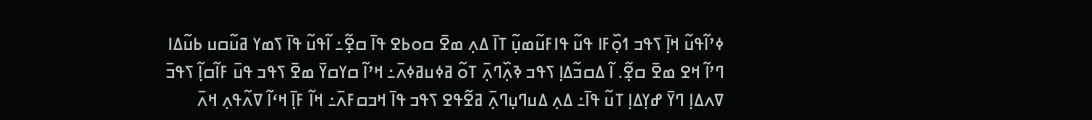ߦߴߊ߬ߟߎ߬ ߞߊ߲߫ ߖߟߏ ߗߋ߲߰ߓߊ ߟߎ߬ ߟߊߓߎ߬ߘߎ߲߬ ߠߊ߫ ߡߍ߲ ߘߐ߫ ߛߋߕߐ ߟߊ߫ ߛߐ߲߬߸ ߊ߬ߟߎ߬ ߟߊ߫ ߖߘߌ ߥߎ߬ߛߎ ߕߎ߬ߡߊ ߣߴߊ߬ ߞߐ ߘߐ߫ ߛߐ߲߬. ߊ߬ ߡߛߏ߬ߡߊ߲ ߖߟߏ ߢߍ߲߰ߣߍ߲߫ ߠߋ߬ ߥߦߎߥߦߍ߫߸ ߞߴߊ߬ ߛߌߛߌ߫ ߘߐ߫ ߖߟߏ ߟߎ߫ ߓߊ߬ߛߊ߲߬ ߖߟߏ߫ ߜߍߡߊ߲ ߣߌ߫ ߝߌ߲ߡߊ߲ ߠߎ߬ ߟߊ߫߸ ߡߍ߲ ߡߎߣߎ߲ߣߍ߲߫ ߥߐ߬ߟߐ ߖߟߏ ߟߊ߫ ߞߏߛߓߍ߫߸ ߞߊ߬ ߓߊ߲߫ ߞߵߊ߬ ߜߍ߬ߟߍ߲ ߞߍ߫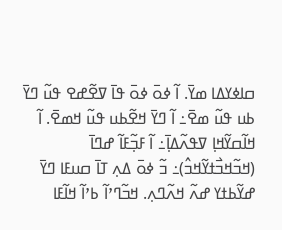ߛߊߦߌߡߊ ߘߌ߫. ߊ߬ ߦߋ߫ ߦߋ߫ ߟߊ߫ ߜߐ߬ߝߐ ߟߎ߬ ߣߌ߫ ߕߎ ߟߎ߬ ߘߐ߫߸ ߊ߬ ߣߌ߫ ߞߐ߬ߕߎ ߟߎ߬ ߞߘߐ߫. ߊ߬ ߞߊ߬ߛߌ߬ߞߊ߲ ߜߟߍ߬ߡߊ߲߫߸ ߊ߬ ߓߏ߲߬ߓߊ߬ ߝߣߊ߫ (ߞߏ߬ߞߏ߯ߙߌ߬ߞߏ߮)߸ ߏ߬ ߦߋ߫ ߡߍ߲ ߠߊ߫ ߛߎߓߊ ߣߌ߫ ߝߌ߬ߕߙߌ ߝߍ߬ ߞߍ߬ߣߍ߲. ߞߏ߬ߣߴߊ߬ ߕߴߊ߬ ߞߊ߬ߓߊ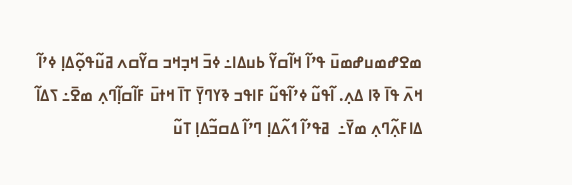ߘߐߝߘߎߝߘߎ߫ ߟߴߊ߬ ߞߊ߬ߛߌ߬ ߕߎߡߊ߸ ߦߏ߫ ߞߏ߲ߞߏ ߛߌ߬ߛߍ ߥߎ߬ߟߋ߲߬ߡߊ߲ ߦߴߊ߬ ߞߍ߫ ߟߊ߫ ߢߊ ߡߍ߲. ߊ߬ߟߎ߬ ߦߴߊ߬ߟߎ߬ ߓߊߟߏ ߢߌߣߌ߲߫ ߠߊ߫ ߞߙߎ߫ ߓߊ߬ߛߊ߲߬ߣߍ߲ ߘߐ߫߸ ߖߡߊ߬ ߡߊߓߍ߲߬ߣߍ߲ ߘߌ߫߸  ߥߟߴߊ߬ ߗߍ߬ߡߊ߲ ߣߴߊ߬ ߡߛߏ߬ߡߊ߲ ߠߎ߬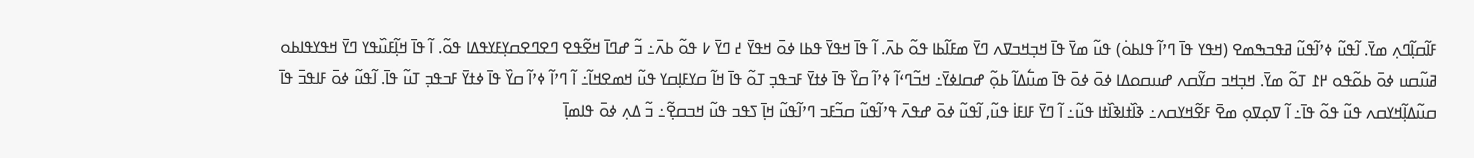ߓߊ߬ߛߊ߲߬ߣߍ߲ ߘߌ߫. ߊ߬ߟߎ߬ ߦߴߊ߬ߟߎ߬ ߥߟߏߒߘߐ (ߞߟߌ ߟߊ߫ ߣߴߊ߬ ߟߊߕߋ߭) ߟߎ߬ ߘߌ߫ ߟߊ߫ ߞߏ߲ߞߏߜߍ ߣߌ߫ ߘߓߊ߬ߕߊ ߟߋ߬ ߕߍ߫. ߊ߬ ߟߊ߫ ߞߟߌ߫ ߟߕߊ ߦߋ߫ ߞߟߌ߫ ߄ ߣߌ߫ ߇ ߟߋ߬ ߕߍ߫߸ ߏ߬ ߝߣߊ߫ ߞߐ߬ߟߐ ߣߐߣߐߛߌ߲ߓߌߟߡߊ ߟߋ߬. ߊ߬ ߟߊ߫ ߞߊ߲߬ߓߎ߰ߟߌ ߣߌ߫ ߞߟߌߟߊߕߋ ߥߎ߬ߛߎ ߦߋ߫ ߕߋ߬ߟߋ ߂߁ ߠߋ߬ ߘߌ߫. ߞߏ߲ߞߏ ߛߌ߬ߛߍ ߝߎߛߋߡߊ ߦߋ߫ ߦߋ߫ ߟߊ߫ ߘߎ߱ߡߊ߬ ߕߋ߲߬ ߝߛߊߦߌ߫߸ ߞߏ߬ߣߵߊ߬ ߦߴߊ߬ ߛߌ߰ ߟߊ߫ ߦߙߌ߫ ߓߏߟߏ߲ ߠߋ߬ ߟߊ߫ ߞߊ߬ ߛߌߓߊ߲ߛߌ ߟߎ߬ ߞߘߐߞߊ߬߸ ߊ߬ ߣߴߊ߬ ߦߴߊ߬ ߛߌ߰ ߟߊ߫ ߦߙߌ߫ ߓߏߟߏ߲ ߠߎ߬ ߟߊ߫. ߊ߬ߟߎ߬ ߦߋ߫ ߓߊߟߏ߫ ߟߊ߫ ߛߎ߬ߡߊ߲߬ߞߌߛߍ ߟߎ߬ ߟߋ߬ ߟߊ߫߸ ߊ߬ ߜߋ߲ߜߋ߲ ߘߐ߫ ߓߐ߬ߞߌߛߍ߸ ߢߊ߰ߙߊߢߊ߰ߙߊ ߟߎ߬߸ ߊ߬ ߣߌ߫ ߓߊߓߊ߭ ߟߎ߬, ߊ߬ߟߎ߬ ߦߋ߫ ߝߟߍ߫ ߟߴߊ߬ߟߎ߬ ߛߏ߬ߓߏ ߣߴߊ߬ߟߎ߬ ߞߊ߲߫ ߖߟߏ ߟߎ߬ ߞߏߛߐ߲߬߸ ߏ߬ ߡߍ߲ ߦߋ߫ ߟߊߘߊ߲߫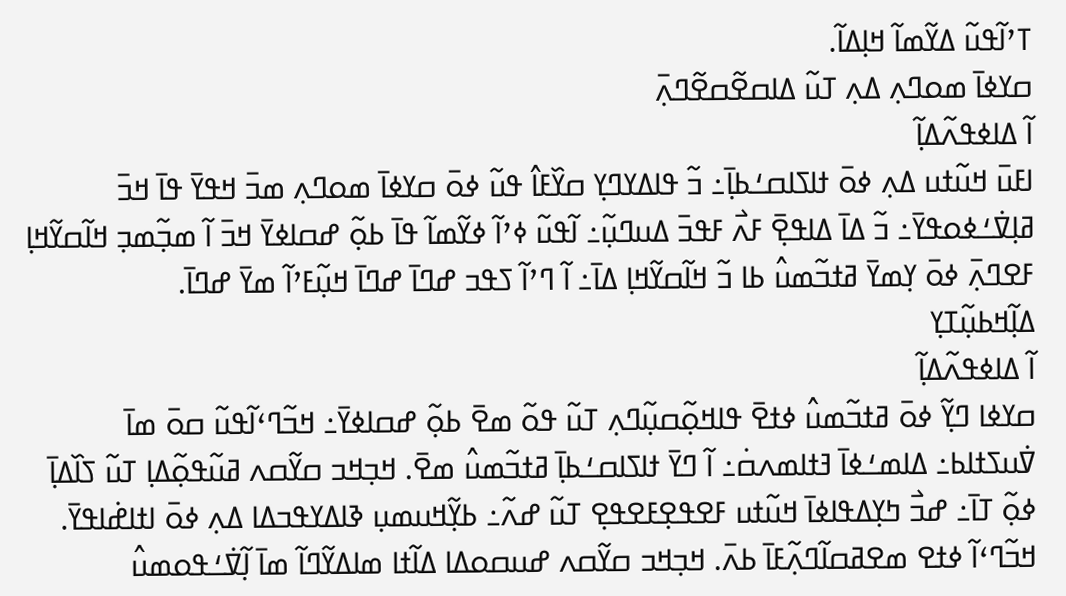ߠߴߊ߬ߟߎ߬ ߡߌ߬ߘߊ߬ ߞߊ߲ߡߊ߬.
ߛߌߦߊ߫ ߘߋߣߍ߲ ߡߍ߲ ߠߎ߬ ߡߊߛߐ߬ߛߐ߬ߣߍ߲߫
ߊ߬ ߡߊߦߟߍ߬ߡߊ߲߬
ߊߓߎ߫ ߞߎ߬ߙߎ ߡߍ߲ ߦߋ߫ ߙߊߖߊߛߑߕߊ߲߫߸ ߏ߬ ߟߊߡߌߣߌ߲ ߛߌ߰ߓߊ߮ ߟߎ߬ ߦߋ߫ ߛߌߦߊ߫ ߘߋߣߍ߲ ߘߏ߫ ߞߟߌ߫ ߟߊ߫ ߞߏ߫ ߥߊ߲ߜ߭ߑߦߋߟߌ߫߸ ߏ߬ ߡߊ߫ ߡߊߟߐ߲߫ ߓߍ߯ ߓߟߏ߫ ߡߎߣߎ߲߬߸ ߊ߬ߟߎ߬ ߦߴߊ߬ ߦߌ߬ߘߊ߬ ߟߊ߫ ߕߋ߲߬ ߝߛߊߦߌ߫ ߞߏ߫ ߊ߬ ߘߏ߲߬ߘߏ߲ ߞߊ߬ߛߌ߬ߞߊ߲ ߓߐߣߍ߲߫ ߦߋ߫ ߌ߲ߘߌ߫ ߥߙߏ߬ߘߎ߮ ߕߊ ߏ߬ ߞߊ߬ߛߌ߬ߞߊ߲ ߡߊ߫߸ ߊ߬ ߣߴߊ߬ ߖߟߏ ߝߣߊ߫ ߝߣߊ߫ ߞߎ߲߬ߓߴߊ߬ ߘߌ߫ ߝߣߊ߫.
ߡߊ߲߬ߞߕߎ߲߬ߠߌ߲
ߊ߬ ߡߊߦߟߍ߬ߡߊ߲߬
ߛߌߦߊ ߣߌ߲߬ ߦߋ߫ ߥߙߏ߬ߘߎ߮ ߦߙߐ߫ ߟߊߞߋ߲߬ߛߎ߲߬ߣߍ߲ ߠߎ߬ ߟߋ߬ ߘߐ߫ ߕߋ߲߬ ߝߛߊߦߌ߫߸ ߞߏ߬ߣߵߊ߬ߟߎ߬ ߛߋ߫ ߘߊ߫ ߜ߭ߎߖߙߊߕ߸ ߡߊߘߑߦߊ߫ ߔߙߊߘߍߛ߭߸ ߊ߬ ߣߌ߫ ߙߊߖߊߛߑߕߊ߲߫ ߥߙߏ߬ߘߎ߮ ߘߐ߫. ߞߏ߲ߞߏ ߛߌ߬ߛߍ ߥߎ߬ߟߋ߲߬ߡߊ߲ ߠߎ߬ ߖߊ߰ߡߊ߲߫ ߦߋ߲߬ ߠߊ߫߸ ߝߏ߯ ߤߌ߲ߡߟߊߦߊ߫ ߞߎ߬ߙߎ ߓߐߟߐ߲ߓߐߟߐ߲ ߠߎ߬ ߝߍ߬߸ ߕߌ߲߬ߞߎߘߎ߲ ߢߊߡߌߟߏߡߊ ߡߍ߲ ߦߋ߫ ߊߙߊߝ߭ߊߟߌ߫. ߞߏ߬ߣߵߊ߬ ߦߙߐ ߘߐߥߛߊ߬ߣߍ߲߬ߓߊ߫ ߕߍ߫. ߞߏ߲ߞߏ ߛߌ߬ߛߍ ߝߎߛߋߡߊ ߡߊ߬ߙߊ ߘߊߡߌ߬ߣߊ߬ ߘߊ߫ ߊ߲߬ߜ߭ߑߟߋߘߎ߮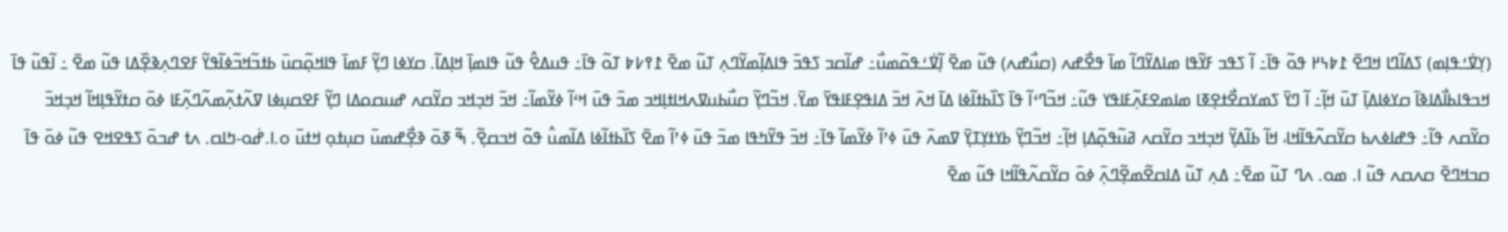(ߌ߲ߜ߭ߑߟߊ߲ߘ) ߖߡߊ߬ߣߊ ߞߣߐ߫ ߁߈߆߂ ߟߋ߬ ߟߊ߫߸ ߊ߬ ߖߟߏ ߓߌ߬ߟߊ ߘߊߡߌ߬ߣߊ߬ ߘߊ߫ ߟߐ߯ߝߍ (ߛߎ߯ߝߍ) ߟߎ߬ ߘߐ߫ ߊ߲߬ߜ߭ߑߟߋ߬ߘߎ߯߸ ߝߊ߬ߛߏ ߖߟߏ߫ ߟߊߡߊ߲߬ߘߌ߬ߣߍ߲ ߠߎ߬ ߘߐ߫ ߁߉߇߈ ߠߋ߬ ߟߊ߫߸ ߟߎߡߐ߮ ߟߎ߬ ߟߊߘߊ߲߫ ߞߊ߲ߡߊ߬. ߛߌߦߊ ߣߌ߲߬ ߓߘߊ߫ ߟߊߞߋ߲߬ߛߎ߫ ߕߙߏ߬ߞߏ߬ߦߊ߬ߟߌ߬ ߓߐߣߍ߲ߢߐ߲߰ߡߊ ߟߎ߬ ߘߐ߫ ߸ ߊ߬ߟߎ߬ ߟߊ߫ ߞߏߟߊߕߊ߯ߡߊߢߊ߫ ߛߌߦߊߡߊ߲߫ ߠߎ߫ ߞߊ߲߬߸ ߊ߬ ߣߌ߫ ߖߘߌߛߐ߯ߙߐ߲ߧߊ ߘߊߘߐߓߍ߲߬ߓߊߟߌ ߟߎ߬߸ ߞߏ߬ߣߵߊ߬ ߟߊ߫ ߖߊ߰ߕߙߊ߬ߦߊ ߡߊ߫ ߞߍ߫ ߞߏ߫ ߡߊߟߐ߲ߓߊߟߌ߫ ߘߌ߫. ߞߏ߬ߣߌ߲߬ ߛߎ߯ߕߎߜߍߞߊߙߊ߲ߞߏ ߘߏ߫ ߟߎ߫ ߞߵߊ߬ ߦߌ߬ߘߊ߬߸ ߞߏ߫ ߞߏ߲ߞߏ ߛߌ߬ߛߍ ߝߎߛߋߡߊ ߣߌ߲߬ ߓߐߛߎ߲ߦߊ ߜߍ߬ߙߍ߲߬ߘߍ߬ߣߍ߲߬ߓߊ ߦߋ߫ ߛߙߌ߬ߟߊ߲ߞߊ߬ ߞߏ߲ߞߏ߫ ߛߌ߬ߛߍ ߟߊ߬߸ ߟߝߊߦߍߕ ߛߌ߬ߛߍ߬ߟߊ߬ߞߊ، ߞߊ߬ ߕߊ߬ߡߌ߲߬ ߞߏ߲ߞߏ ߛߌ߬ߛߍ ߥߎ߬ߟߋ߲߬ߡߊ߲ ߞߊ߲߬߸ ߞߏ߬ߣߌ߲߬ ߕߌߙߌ߲ߠߌ߲߫ ߜߘߍ߫ ߟߎ߫ ߦߴߊ߬ ߦߌ߬ߘߊ߬ ߟߊ߫߸ ߞߏ߫ ߟߌ߬ߤߟߊ ߘߏ߫ ߟߎ߫ ߦߴߊ߬ ߘߐ߫ ߖߊ߰ߕߙߊ߬ߦߊ ߡߊ߬ߘߎ߮ ߟߋ߬ ߞߏߛߐ߲߬. ߒ߬ ߧߋ߫ ߢߐ߲߯ߝߘߎ߫ ߛߎ߲ߙߋ߲ ߞߙߎ߫ ߋ.ߊ.ߝ߭ߋ-ߤߊߛ. ߍߙ ߝߏߋ߫ ߖߟߐߞߐ ߟߎ߬ ߦߋ߫ ߟߊ߫ ߛߏߞߣߐ߫ ߛߍߛߍ ߟߎ߬ ߊ. ߘߋ. ߍߣ ߠߎ߬ ߘߐ߫߸ ߡߍ߲ ߠߎ߬ ߡߊߛߐ߬ߘߐ߲߬ߣߍ߲߫ ߦߋ߫ ߛߌ߬ߛߍ߬ߟߊ߬ߞߊ ߟߎ߬ ߘߐ߫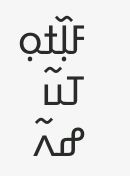ߓߊ߲߰ߙߋ߲ ߠߎ߬ ߝߍ߬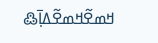ߞߘߐ߬ߞߘߐ߬ߡߊ߲߫߷